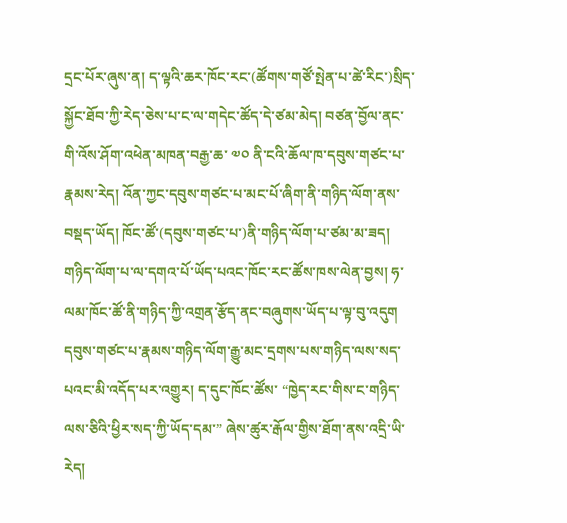དྲང་པོར་ཞུས་ན། ད་ལྟའི་ཆར་ཁོང་རང་(ཚོགས་གཙོ་སྤེན་པ་ཚེ་རིང་)སྲིད་སྐྱོང་ཐོབ་ཀྱི་རེད་ཅེས་པ་ང་ལ་གདེང་ཚོད་དེ་ཙམ་མེད། བཙན་བྱོལ་ནང་གི་འོས་ཤོག་འཕེན་མཁན་བརྒྱ་ཆ་ ༧༠ ནི་ངའི་ཆོལ་ཁ་དབུས་གཙང་པ་རྣམས་རེད། འོན་ཀྱང་དབུས་གཙང་པ་མང་པོ་ཞིག་ནི་གཉིད་ལོག་ནས་བསྡད་ཡོད། ཁོང་ཚོ་(དབུས་གཙང་པ་)ནི་གཉིད་ལོག་པ་ཙམ་མ་ཟད། གཉིད་ལོག་པ་ལ་དགའ་པོ་ཡོད་པའང་ཁོང་རང་ཚོས་ཁས་ལེན་བྱས། ཧ་ལམ་ཁོང་ཚོ་ནི་གཉིད་ཀྱི་འགྲན་རྩོད་ནང་བཞུགས་ཡོད་པ་ལྟ་བུ་འདུག དབུས་གཙང་པ་རྣམས་གཉིད་ལོག་རྒྱུ་མང་དྲགས་པས་གཉིད་ལས་སད་པའང་མི་འདོད་པར་འགྱུར། ད་དུང་ཁོང་ཚོས་ “ཁྱེད་རང་གིས་ང་གཉིད་ལས་ཅིའི་ཕྱིར་སད་ཀྱི་ཡོད་དམ་” ཞེས་ཚུར་རྒོལ་གྱིས་ཐོག་ནས་འདྲི་ཡི་རེད།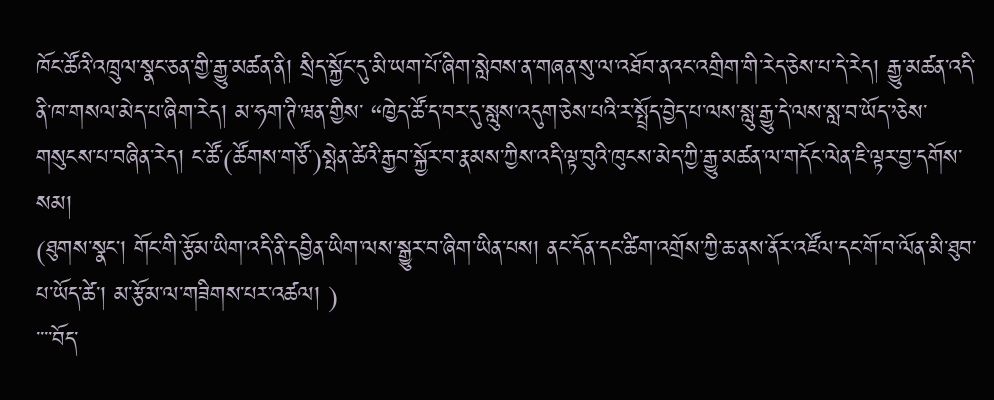ཁོང་ཚོའི་འཁྲུལ་སྣང་ཅན་གྱི་རྒྱུ་མཚན་ནི། སྲིད་སྐྱོང་དུ་མི་ཡག་པོ་ཞིག་སླེབས་ན་གཞན་སུ་ལ་འཐོབ་ནའང་འགྲིག་གི་རེད་ཅེས་པ་དེ་རེད། རྒྱུ་མཚན་འདི་ནི་ཁ་གསལ་མེད་པ་ཞིག་རེད། མ་ཧག་ཊི་ཝན་གྱིས་ “ཁྱེད་ཚོ་ད་བར་དུ་སླུས་འདུག་ཅེས་པའི་ར་སྤྲོད་བྱེད་པ་ལས་སླུ་རྒྱུ་དེ་ལས་སླ་བ་ཡོད་’ཅེས་གསུངས་པ་བཞིན་རེད། ང་ཚོ་(ཚོགས་གཙོ་)སྤེན་ཚེའི་རྒྱབ་སྐྱོར་བ་རྣམས་ཀྱིས་འདི་ལྟ་བུའི་ཁུངས་མེད་ཀྱི་རྒྱུ་མཚན་ལ་གདོང་ལེན་ཇི་ལྟར་བྱ་དགོས་སམ།
(ཐུགས་སྣང། གོང་གི་རྩོམ་ཡིག་འདི་ནི་དབྱིན་ཡིག་ལས་སྒྱུར་བ་ཞིག་ཡིན་པས། ནང་དོན་དང་ཚིག་འགྲོས་ཀྱི་ཆ་ནས་ནོར་འཛོལ་དང་གོ་བ་ལོན་མི་ཐུབ་པ་ཡོད་ཚེ་། མ་རྩོམ་ལ་གཟིགས་པར་འཚལ། )
་་་་བོད་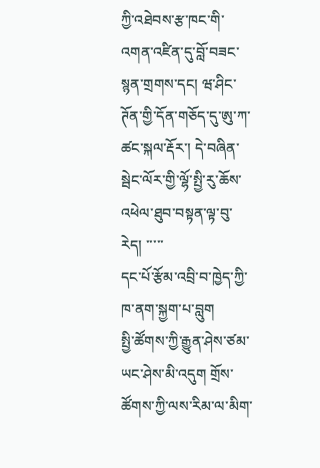ཀྱི་འཐེབས་རྩ་ཁང་གི་འགན་འཛིན་དུ་བློ་བཟང་སྙན་གྲགས་དང། ཝ་ཤིང་ཊོན་གྱི་དོན་གཅོད་དུ་ཨུ་ཀ་ཚང་སྐལ་རྡོར་། དེ་བཞིན་སྦེང་ལོར་གྱི་ལྷོ་སྤྱི་རུ་ཆོས་འཕེལ་ཐུབ་བསྟན་ལྟ་བུ་རེད། ་་་་་
དང་པོ་རྩོམ་འབྲི་བ་ཁྱེད་ཀྱི་ཁ་ནག་སྐྱག་པ་བླུག
སྤྱི་ཚོགས་ཀྱི་རྒྱུན་ཤེས་ཙམ་ཡང་ཤེས་མི་འདུག གྲོས་ཚོགས་ཀྱི་ལས་རིམ་ལ་མིག་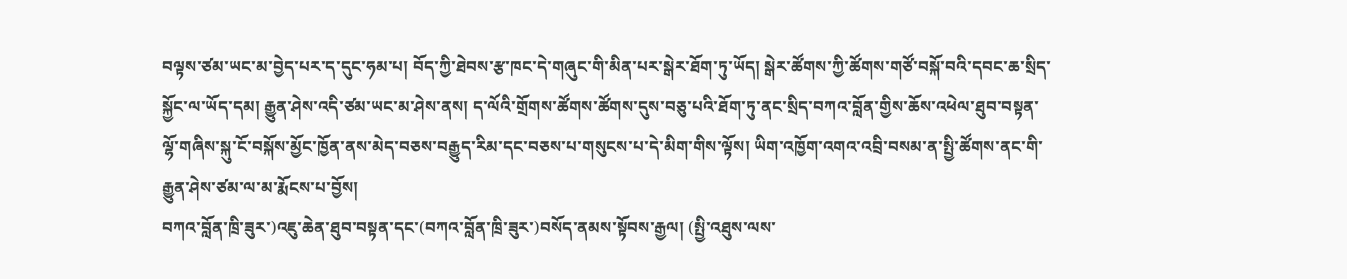བལྟས་ཙམ་ཡང་མ་བྱེད་པར་ད་དུང་ཧམ་པ། བོད་ཀྱི་ཐེབས་རྩ་ཁང་དེ་གཞུང་གི་མིན་པར་སྒེར་ཐོག་ཏུ་ཡོད། སྒེར་ཚོགས་ཀྱི་ཚོགས་གཙོ་བསྐོ་བའི་དབང་ཆ་སྲིད་སྐྱོང་ལ་ཡོད་དམ། རྒྱུན་ཤེས་འདི་ཙམ་ཡང་མ་ཤེས་ནས། ད་ལོའི་གྲོགས་ཚོགས་ཚོགས་དུས་བཅུ་པའི་ཐོག་ཏུ་ནང་སྲིད་བཀའ་བློན་གྱིས་ཆོས་འཕེལ་ཐུབ་བསྟན་ལྷོ་གཞིས་སྐུ་ངོ་བསྐོས་མྱོང་ཁྱོན་ནས་མེད་བཅས་བརྒྱུད་རིམ་དང་བཅས་པ་གསུངས་པ་དེ་མིག་གིས་ལྟོས། ཡིག་འཁྱོག་འགའ་འབྲི་བསམ་ན་སྤྱི་ཚོགས་ནང་གི་རྒྱུན་ཤེས་ཙམ་ལ་མ་རྨོངས་པ་བྱོས།
བཀའ་བློན་ཁྲི་ཟུར་)འཇུ་ཆེན་ཐུབ་བསྟན་དང་(བཀའ་བློན་ཁྲི་ཟུར་)བསོད་ནམས་སྟོབས་རྒྱལ། (སྤྱི་འཐུས་ལས་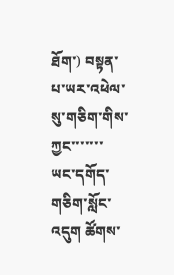ཐོག་) བསྟན་པ་ཡར་འཕེལ་སུ་གཅིག་གིས་ཀྱང་་་་་་་
ཡང་དགོད་གཅིག་སློང་འདུག ཚོགས་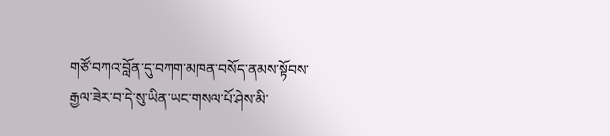གཙོ་བཀའ་བློན་དུ་བཀག་མཁན་བསོད་ནམས་སྟོབས་རྒྱལ་ཟེར་བ་དེ་སུ་ཡིན་ཡང་གསལ་པོ་ཤེས་མི་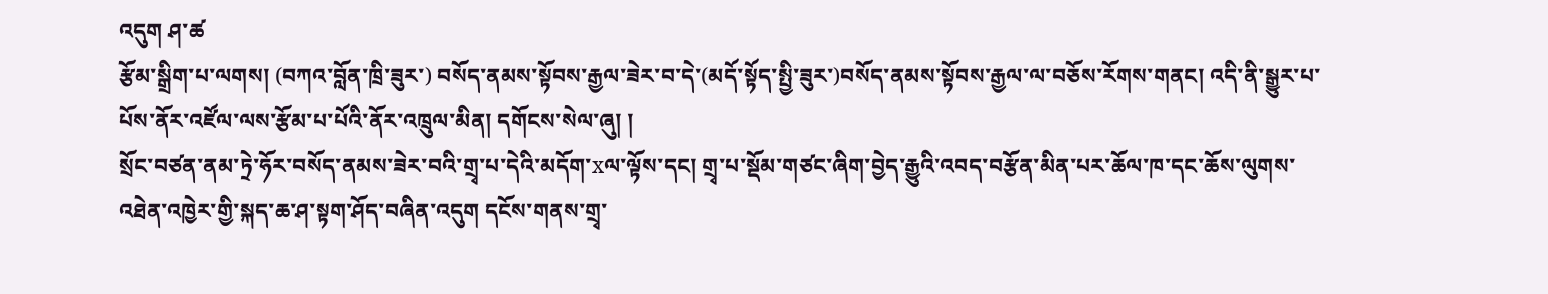འདུག ཤ་ཚ
རྩོམ་སྒྲིག་པ་ལགས། (བཀའ་བློན་ཁྲི་ཟུར་) བསོད་ནམས་སྟོབས་རྒྱལ་ཟེར་བ་དེ་(མདོ་སྟོད་སྤྱི་ཟུར་)བསོད་ནམས་སྟོབས་རྒྱལ་ལ་བཅོས་རོགས་གནང། འདི་ནི་སྒྱུར་པ་པོས་ནོར་འཛོལ་ལས་རྩོམ་པ་པོའི་ནོར་འཁྲུལ་མིན། དགོངས་སེལ་ཞུ། །
སྲོང་བཙན་ནམ་ཏྲེ་ཧོར་བསོད་ནམས་ཟེར་བའི་གྲྭ་པ་དེའི་མདོག་xལ་ལྟོས་དང། གྲྭ་པ་སྡོམ་གཙང་ཞིག་བྱེད་རྒྱུའི་འབད་བརྩོན་མིན་པར་ཆོལ་ཁ་དང་ཆོས་ལུགས་འཐེན་འཁྱེར་གྱི་སྐད་ཆ་ཤ་སྟག་ཤོད་བཞིན་འདུག དངོས་གནས་གྲྭ་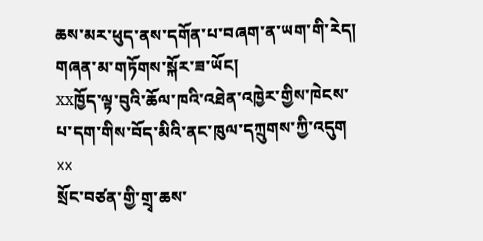ཆས་མར་ཕུད་ནས་དགོན་པ་བཞག་ན་ཡག་གི་རེད། གཞན་མ་གཏོགས་སྐོར་ཟ་ཡོང།
xxཁྱོད་ལྟ་བུའི་ཆོལ་ཁའི་འཐེན་འཁྱེར་གྱིས་ཁེངས་པ་དག་གིས་བོད་མིའི་ནང་ཁུལ་དཀྲུགས་ཀྱི་འདུག xx
སྲོང་བཙན་གྱི་གྲྭ་ཆས་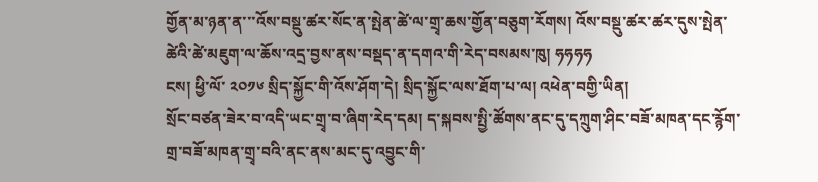གྱོན་མ་ཉན་ན་་་འོས་བསྡུ་ཚར་སོང་ན་སྤེན་ཚེ་ལ་གྲྭ་ཆས་གྱོན་བཅུག་རོགས། འོས་བསྡུ་ཚར་ཚར་དུས་སྤེན་ཚེའི་ཚེ་མཇུག་ལ་ཆོས་འདྲ་བྱས་ནས་བསྡད་ན་དགའ་གི་རེད་བསམས་ཁུ། ཧཧཧཧ
ངས། ཕྱི་ལོ་ ༢༠༡༦ སྲིད་སྐྱོང་གི་འོས་ཤོག་དེ། སྲིད་སྐྱོང་ལས་ཐོག་པ་ལ། འཕེན་བགྱི་ཡིན།
སྲོང་བཙན་ཟེར་བ་འདི་ཡང་གྲྭ་བ་ཞིག་རེད་དམ། ད་སྐབས་སྤྱི་ཚོགས་ནང་དུ་དཀྲུག་ཤིང་བཟོ་མཁན་དང་རྙོག་གྲ་བཟོ་མཁན་གྲྭ་བའི་ནང་ནས་མང་དུ་འབྱུང་གི་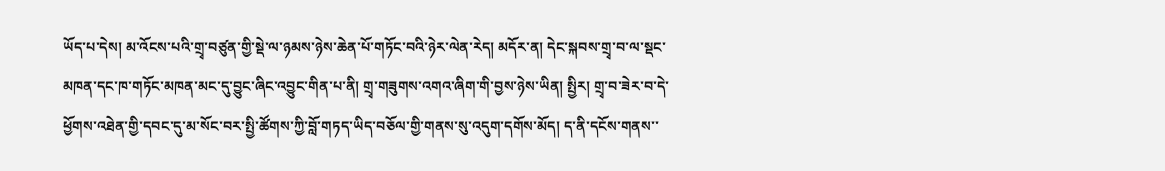ཡོད་པ་དེས། མ་འོངས་པའི་གྲྭ་བཙུན་གྱི་སྡེ་ལ་ཉམས་ཉེས་ཆེན་པོ་གཏོང་བའི་ཉེར་ལེན་རེད། མདོར་ན། དེང་སྐབས་གྲྭ་བ་ལ་སྡང་མཁན་དང་ཁ་གཏོང་མཁན་མང་དུ་བྱུང་ཞིང་འབྱུང་གིན་པ་ནི། གྲྭ་གཟུགས་འགའ་ཞིག་གི་བྱས་ཉེས་ཡིན། སྤྱིར། གྲྭ་བ་ཟེར་བ་དེ་ཕྱོགས་འཐེན་གྱི་དབང་དུ་མ་སོང་བར་སྤྱི་ཚོགས་ཀྱི་བློ་གཏད་ཡིད་བཅོལ་གྱི་གནས་སུ་འདུག་དགོས་མོད། ད་ནི་དངོས་གནས་་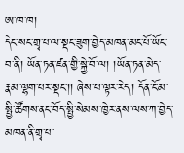ཨ་ཁ་ཁ།
དེང་སང་གྲྭ་པ་ལ་སྡང་ཟུག་བྱེད་མཁན་མང་པོ་ཡོང་བ་ནི། ཡོན་ཏན་ཛན་གྱི་སྐྱེ་བོ་ལ། །ཡོན་ཏན་མེད་རྣམ་ལྷག་པར་སྡང་།། ཞེས་པ་ལྟར་རེད། དོན་ངོ་མ་སྤྱི་ཚོགས་ནང་བོད་སྤྱི་སེམས་ཁྱེར་ནས་ལས་ཀ་བྱེད་མཁན་ནི་གྲྭ་པ་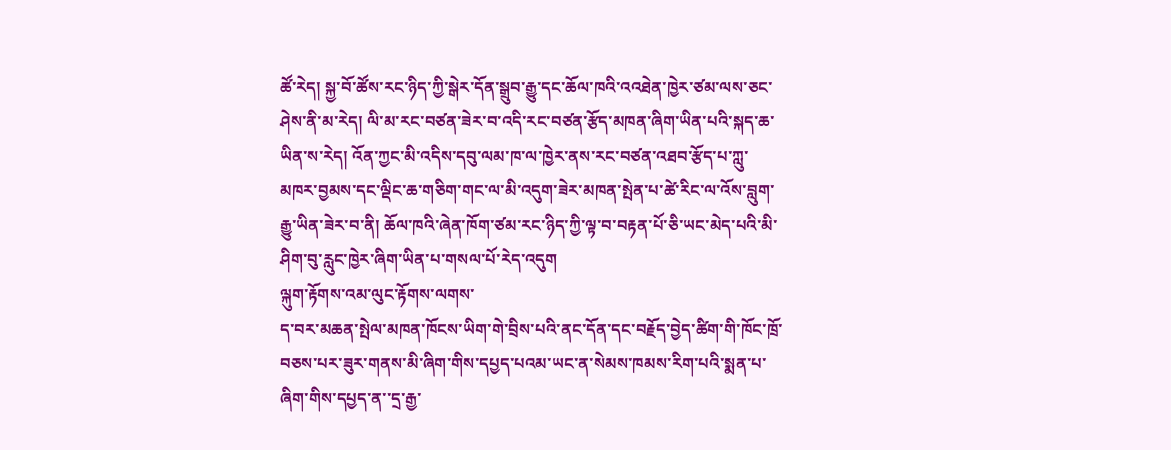ཚོ་རེད། སྐྱ་བོ་ཚོས་རང་ཉིད་ཀྱི་སྒེར་དོན་སྒྲུབ་རྒྱུ་དང་ཆོལ་ཁའི་འའཐེན་ཁྱེར་ཙམ་ལས་ཅང་ཤེས་ནི་མ་རེད། ལི་མ་རང་བཙན་ཟེར་བ་འདི་རང་བཙན་རྩོད་མཁན་ཞིག་ཡིན་པའི་སྐད་ཆ་ཡིན་ས་རེད། འོན་ཀྱང་མི་འདིས་དབུ་ལམ་ཁ་ལ་ཁྱེར་ནས་རང་བཙན་འཐབ་རྩོད་པ་ཀླུ་མཁར་བྱམས་དང་ལྡིང་ཆ་གཅིག་གང་ལ་མི་འདུག་ཟེར་མཁན་སྤེན་པ་ཚེ་རིང་ལ་འོས་བླུག་རྒྱུ་ཡིན་ཟེར་བ་ནི། ཆོལ་ཁའི་ཞེན་ཁོག་ཙམ་རང་ཉིད་ཀྱི་ལྟ་བ་བརྟན་པོ་ཅི་ཡང་མེད་པའི་མི་ཤིག་བུ་རླུང་ཁྱེར་ཞིག་ཡིན་པ་གསལ་པོ་རེད་འདུག
ལྐུག་རྟོགས་འམ་ལུང་རྟོགས་ལགས་
ད་བར་མཆན་སྤེལ་མཁན་ཁོངས་ཡིག་གེ་བྲིས་པའི་ནང་དོན་དང་བརྗོད་བྱེད་ཚིག་གི་ཁོང་ཁྲོ་བཅས་པར་ཟུར་གནས་མི་ཞིག་གིས་དཔྱད་པའམ་ཡང་ན་སེམས་ཁམས་རིག་པའི་སྨན་པ་ཞིག་གིས་དཔྱད་ན་་དྲ་རྒྱ་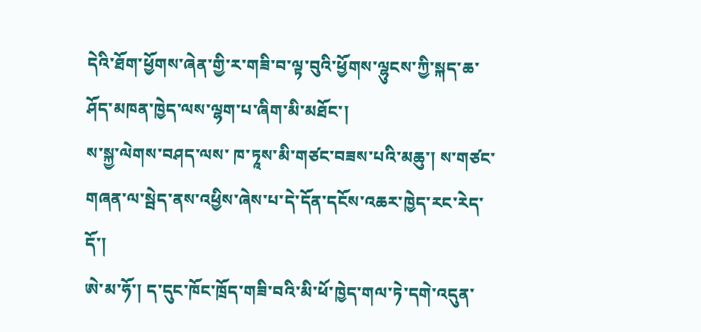དེའི་ཐོག་ཕྱོགས་ཞེན་གྱི་ར་གཟི་བ་ལྟ་བུའི་ཕྱོགས་ལྷུངས་ཀྱི་སྐད་ཆ་ཤོད་མཁན་ཁྱེད་ལས་ལྷག་པ་ཞིག་མི་མཐོང་།
ས་སྐྱ་ལེགས་བཤད་ལས་ ཁ་ཏཱས་མི་གཙང་བཟས་པའི་མཆུ་། ས་གཙང་གཞན་ལ་སྦེད་ནས་འཕྱིས་ཞེས་པ་དེ་དོན་དངོས་འཆར་ཁྱེད་རང་རེད་དོ་།
ཨེ་མ་ཧོ་། ད་དུང་ཁོང་ཁྲོད་གཟི་བའི་མི་ཕོ་ཁྱེད་གལ་ཏེ་དགེ་འདུན་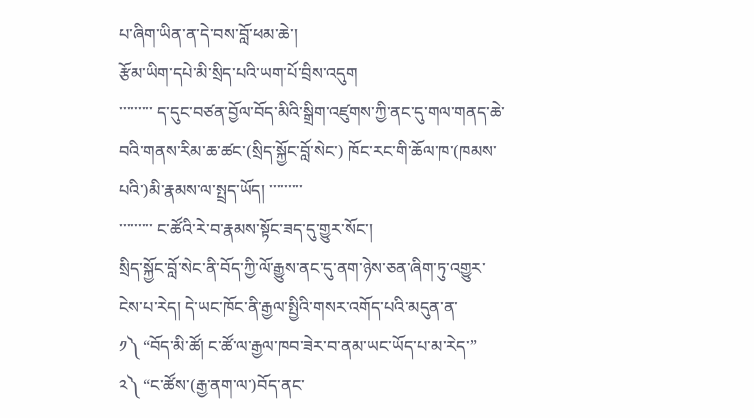པ་ཞིག་ཡིན་ན་དེ་བས་བློ་ཕམ་ཆེ་།
རྩོམ་ཡིག་དཔེ་མི་སྲིད་པའི་ཡག་པོ་བྲིས་འདུག
་་་་་་་་་ ད་དུང་བཙན་བྱོལ་བོད་མིའི་སྒྲིག་འཛུགས་ཀྱི་ནང་དུ་གལ་གནད་ཆེ་བའི་གནས་རིམ་ཆ་ཚང་(སྲིད་སྐྱོང་བློ་སེང་) ཁོང་རང་གི་ཆོལ་ཁ་(ཁམས་པའི་)མི་རྣམས་ལ་སྤྲད་ཡོད། ་་་་་་་་་
་་་་་་་་་ ང་ཚོའི་རེ་བ་རྣམས་སྟོང་ཟད་དུ་གྱུར་སོང་།
སྲིད་སྐྱོང་བློ་སེང་ནི་བོད་ཀྱི་ལོ་རྒྱུས་ནང་དུ་ནག་ཉེས་ཅན་ཞིག་ཏུ་འགྱུར་ངེས་པ་རེད། དེ་ཡང་ཁོང་ནི་རྒྱལ་སྤྱིའི་གསར་འགོད་པའི་མདུན་ན་
༡༽ “བོད་མི་ཚོ། ང་ཚོ་ལ་རྒྱལ་ཁབ་ཟེར་བ་ནམ་ཡང་ཡོད་པ་མ་རེད་”
༢༽ “ང་ཚོས་(རྒྱ་ནག་ལ་)བོད་ནང་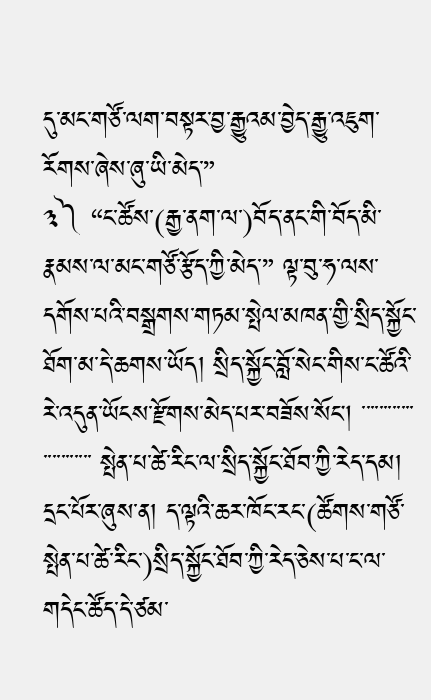དུ་མང་གཙོ་ལག་བསྟར་བྱ་རྒྱུའམ་བྱེད་རྒྱུ་འཇུག་རོགས་ཞེས་ཞུ་ཡི་མེད་”
༣༽ “ང་ཚོས་(རྒྱ་ནག་ལ་)བོད་ནང་གི་བོད་མི་རྣམས་ལ་མང་གཙོ་རྩོད་ཀྱི་མེད་” ལྟ་བུ་ཧ་ལས་དགོས་པའི་བསྒྲགས་གཏམ་སྤེལ་མཁན་གྱི་སྲིད་སྐྱོང་ཐོག་མ་དེ་ཆགས་ཡོད། སྲིད་སྐྱོང་བློ་སེང་གིས་ང་ཚོའི་རེ་འདུན་ཡོངས་རྫོགས་མེད་པར་བཟོས་སོང། ་་་་་་་་་་་་
་་་་་་་་་་་ སྤེན་པ་ཚེ་རིང་ལ་སྲིད་སྐྱོང་ཐོབ་ཀྱི་རེད་དམ།
དྲང་པོར་ཞུས་ན། ད་ལྟའི་ཆར་ཁོང་རང་(ཚོགས་གཙོ་སྤེན་པ་ཚེ་རིང་)སྲིད་སྐྱོང་ཐོབ་ཀྱི་རེད་ཅེས་པ་ང་ལ་གདེང་ཚོད་དེ་ཙམ་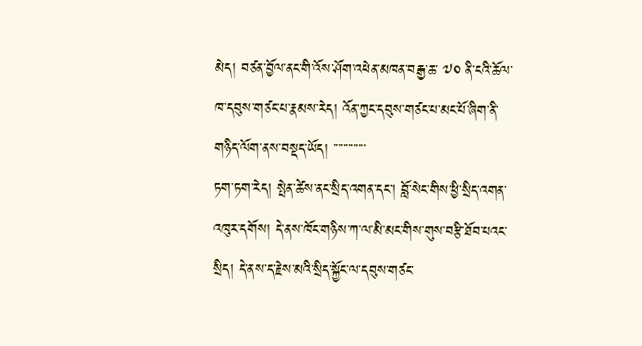མེད། བཙན་བྱོལ་ནང་གི་འོས་ཤོག་འཕེན་མཁན་བརྒྱ་ཆ་ ༧༠ ནི་ངའི་ཆོལ་ཁ་དབུས་གཙང་པ་རྣམས་རེད། འོན་ཀྱང་དབུས་གཙང་པ་མང་པོ་ཞིག་ནི་གཉིད་ལོག་ནས་བསྡད་ཡོད། ་་་་་་་་་་་་་
ཏག་ཏག་རེད། སྤེན་ཚེས་ནང་སྲིད་འགན་དང་། བློ་སེང་གིས་ཕྱི་སྲིད་འགན་འཁུར་དགོས། དེ་ནས་ཁོང་གཉིས་ཀ་ལ་མི་མང་གིས་གུས་བརྩི་ཐོབ་པའང་སྲིད། དེ་ནས་ད་རྗེས་མའི་སྲིད་སྐྱོང་ལ་དབུས་གཙང་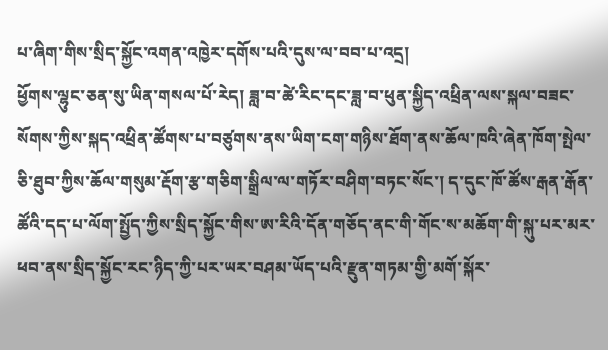པ་ཞིག་གིས་སྲིད་སྐྱོང་འགན་འཁྱེར་དགོས་པའི་དུས་ལ་བབ་པ་འདྲ།
ཕྱོགས་ལྷུང་ཅན་སུ་ཡིན་གསལ་པོ་རེད། ཟླ་བ་ཚེ་རིང་དང་ཟླ་བ་ཕུན་སྐྱིད་འཕྲིན་ལས་སྐལ་བཟང་སོགས་ཀྱིས་སྐད་འཕྲིན་ཚོགས་པ་བཙུགས་ནས་ཡིག་ངག་གཉིས་ཐོག་ནས་ཆོལ་ཁའི་ཞེན་ཁོག་སྤེལ་ཅི་ཐུབ་ཀྱིས་ཆོལ་གསུམ་རྡོག་རྩ་གཅིག་སྒྲིལ་ལ་གཏོར་བཤིག་བཏང་སོང་། ད་དུང་ཁོ་ཚོས་རྒན་རྒོན་ཚོའི་དད་པ་ལོག་སྤྱོད་ཀྱིས་སྲིད་སྐྱོང་གིས་ཨ་རིའི་དོན་གཅོད་ནང་གི་གོང་ས་མཆོག་གི་སྐུ་པར་མར་ཕབ་ནས་སྲིད་སྐྱོང་རང་ཉིད་ཀྱི་པར་ཡར་བཤམ་ཡོད་པའི་རྫུན་གཏམ་གྱི་མགོ་སྐོར་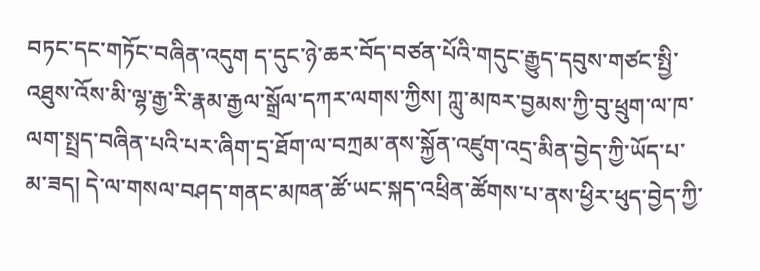བཏང་དང་གཏོང་བཞིན་འདུག ད་དུང་ཉེ་ཆར་བོད་བཙན་པོའི་གདུང་རྒྱུད་དབུས་གཙང་སྤྱི་འཐུས་འོས་མི་ལྷ་རྒྱ་རི་རྣམ་རྒྱལ་སྒྲོལ་དཀར་ལགས་ཀྱིས། ཀླུ་མཁར་བྱམས་ཀྱི་བུ་ཕྲུག་ལ་ཁ་ལག་སྤྲད་བཞིན་པའི་པར་ཞིག་དྲ་ཐོག་ལ་བཀྲམ་ནས་སྐྱོན་འཛུག་འདྲ་མིན་བྱེད་ཀྱི་ཡོད་པ་མ་ཟད། དེ་ལ་གསལ་བཤད་གནང་མཁན་ཚོ་ཡང་སྐད་འཕྲིན་ཚོགས་པ་ནས་ཕྱིར་ཕུད་བྱེད་ཀྱི་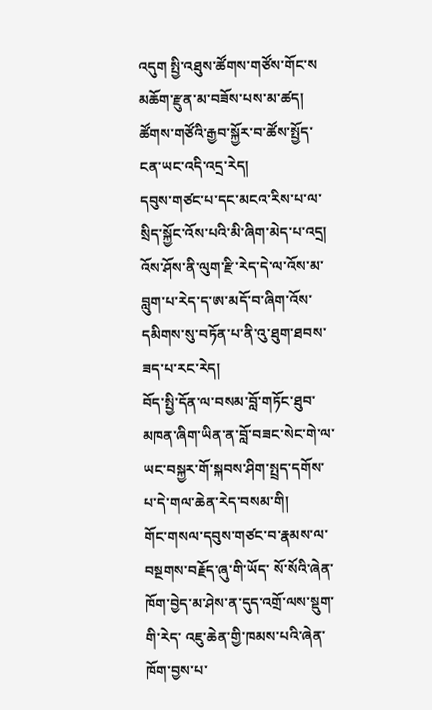འདུག སྤྱི་འཐུས་ཚོགས་གཙོས་གོང་ས མཆོག་རྫུན་མ་བཟོས་པས་མ་ཚད། ཚོགས་གཙོའི་རྒྱབ་སྐྱོར་བ་ཚོས་སྤྱོད་ངན་ཡང་འདི་འདྲ་རེད།
དབུས་གཙང་པ་དང་མངའ་རིས་པ་ལ་སྲིད་སྐྱོང་འོས་པའི་མི་ཞིག་མེད་པ་འདྲ། འོས་ཤོས་ནི་ལུག་རྫི་རེད་དེ་ལ་འོས་མ་བླུག་པ་རེད་ད་ཨ་མདོ་བ་ཞིག་འོས་དམིགས་སུ་བཏོན་པ་ནི་འུ་ཐུག་ཐབས་ཟད་པ་རང་རེད།
བོད་སྤྱི་དོན་ལ་བསམ་བློ་གཏོང་ཐུབ་མཁན་ཞིག་ཡིན་ན་བློ་བཟང་སེང་གེ་ལ་ཡང་བསྐྱར་གོ་སྐབས་ཤིག་སྤྲད་དགོས་པ་དེ་གལ་ཆེན་རེད་བསམ་གི།
གོང་གསལ་དབུས་གཙང་བ་རྣམས་ལ་བསྔགས་བརྗོད་ཞུ་གི་ཡོད་ སོ་སོའི་ཞེན་ཁོག་བྱེད་མ་ཤེས་ན་དུད་འགྲོ་ལས་སྡུག་གི་རེད་ འཇུ་ཆེན་གྱི་ཁམས་པའི་ཞེན་ཁོག་བྱས་པ་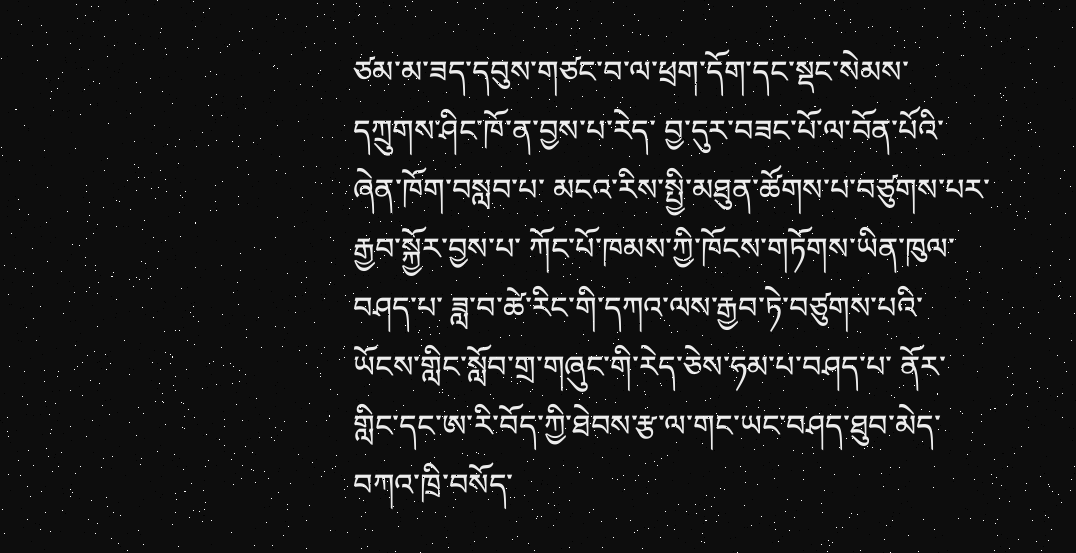ཙམ་མ་ཟད་དབུས་གཙང་བ་ལ་ཕྲག་དོག་དང་སྡང་སེམས་ དཀྲུགས་ཤིང་ཁོ་ན་བྱས་པ་རེད་ བྱ་དུར་བཟང་པོ་ལ་བོན་པོའི་ཞེན་ཁོག་བསླབ་པ་ མངའ་རིས་སྤྱི་མཐུན་ཚོགས་པ་བཙུགས་པར་རྒྱབ་སྐྱོར་བྱས་པ་ ཀོང་པོ་ཁམས་ཀྱི་ཁོངས་གཏོགས་ཡིན་ཁུལ་བཤད་པ་ ཟླ་བ་ཚེ་རིང་གི་དཀའ་ལས་རྒྱབ་ཏེ་བཙུགས་པའི་ཡོངས་གླིང་སློབ་གྲ་གཞུང་གི་རེད་ཅེས་ཧམ་པ་བཤད་པ་ ནོར་གླིང་དང་ཨ་རི་བོད་ཀྱི་ཐེབས་རྩ་ལ་གང་ཡང་བཤད་ཐུབ་མེད་ བཀའ་ཁྲི་བསོད་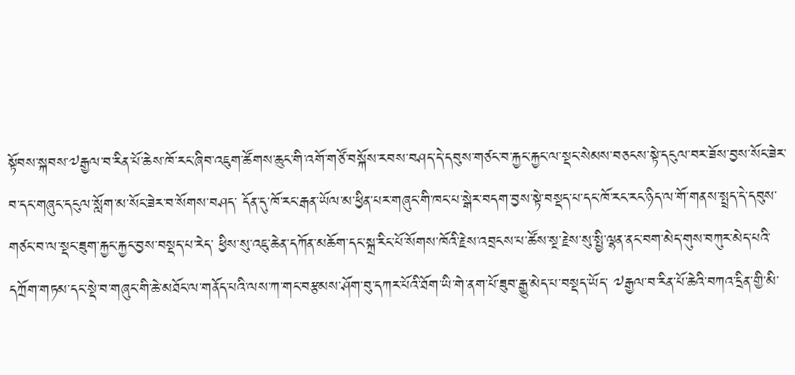སྟོབས་སྐབས་༧རྒྱལ་བ་རིན་པོ་ཆེས་ཁོ་རང་ཞིབ་འཇུག་ཚོགས་ཆུང་གི་འགོ་གཙོ་བསྐོས་རབས་བཤད་དེ་དབུས་གཙང་བ་རྐྱང་རྐྱང་ལ་སྡང་སེམས་བཅངས་སྟེ་དངུལ་བར་ཟོས་བྱས་སོང་ཟེར་བ་དང་གཞུང་དངུལ་སློག་མ་སོང་ཟེར་བ་སོགས་བཤད་ དོན་དུ་ཁོ་རང་རྒན་ཡོལ་མ་ཕྱིན་པར་གཞུང་གི་ཁང་པ་སྒེར་བདག་བྱས་སྟེ་བསྡད་པ་དང་ཁོ་རང་རང་ཉིད་ལ་གོ་གནས་སྤྲད་དེ་དབུས་གཙང་བ་ལ་སྡང་ཟུག་རྐྱང་རྐྱང་བྱས་བསྡད་པ་རེད་ ཕྱིས་སུ་འཇུ་ཆེན་དཀོན་མཆོག་དང་སྐྲ་རིང་པོ་སོགས་ཁོའི་རྗེས་འབྲངས་པ་ཚོས་སྔ་རྗེས་སུ་སྤྱི་ལྷན་ནང་བག་མེད་གུས་བཀུར་མེད་པའི་དཀྲོག་གཏམ་དང་སྡེ་བ་གཞུང་གི་ཆེ་མཐོང་ལ་གནོད་པའི་ལས་ཀ་གང་བརྩམས་ཤོག་བུ་དཀར་པོའི་ཐོག་ཡི་གེ་ནག་པོ་ཟུབ་རྒྱུ་མེད་པ་བསྡད་ཡོད་ ༧རྒྱལ་བ་རིན་པོ་ཆེའི་བཀའ་དྲིན་གྱི་མི་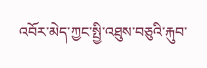འབོར་མེད་ཀྱང་སྤྱི་འཐུས་བཅུའི་རྐུབ་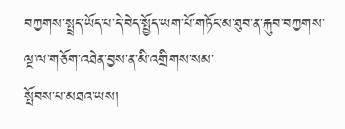བཀྱགས་སྤྲད་ཡོད་པ་དེ་བེད་སྤྱོད་ཡག་པོ་གཏོང་མ་ཐུབ་ན་རྐུབ་བཀྱགས་ལྔ་ལ་གཅོག་འཐེན་བྱས་ན་མི་འགྲིགས་སམ་
སྤོབས་པ་མཐའ་ཡས།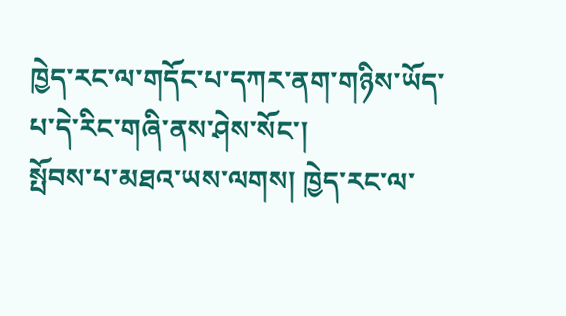ཁྱེད་རང་ལ་གདོང་པ་དཀར་ནག་གཉིས་ཡོད་པ་དེ་རིང་གཞི་ནས་ཤེས་སོང་།
སྤོབས་པ་མཐའ་ཡས་ལགས། ཁྱེད་རང་ལ་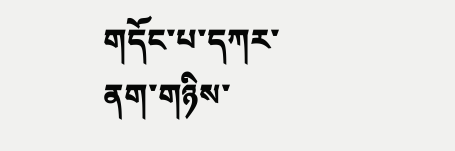གདོང་པ་དཀར་ནག་གཉིས་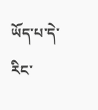ཡོད་པ་དེ་རིང་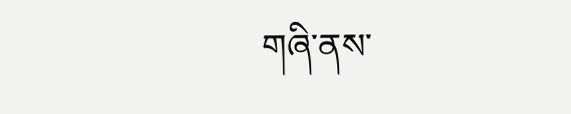གཞི་ནས་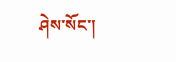ཤེས་སོང་།